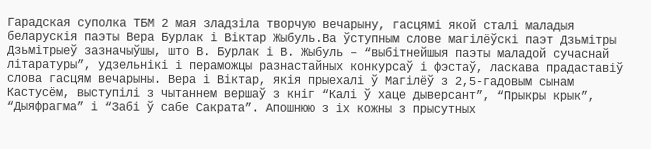Гарадская суполка ТБМ 2 мая зладзіла творчую вечарыну, гасцямі якой сталі маладыя беларускія паэты Вера Бурлак і Віктар Жыбуль.Ва ўступным слове магілёўскі паэт Дзьмітры Дзьмітрыеў зазначыўшы, што В. Бурлак і В. Жыбуль – “выбітнейшыя паэты маладой сучаснай літаратуры”, удзельнікі і пераможцы разнастайных конкурсаў і фэстаў, ласкава прадаставіў слова гасцям вечарыны. Вера і Віктар, якія прыехалі ў Магілёў з 2,5-гадовым сынам Кастусём, выступілі з чытаннем вершаў з кніг “Калі ў хаце дыверсант”, “Прыкры крык”, “Дыяфрагма” і “Забі ў сабе Сакрата”. Апошнюю з іх кожны з прысутных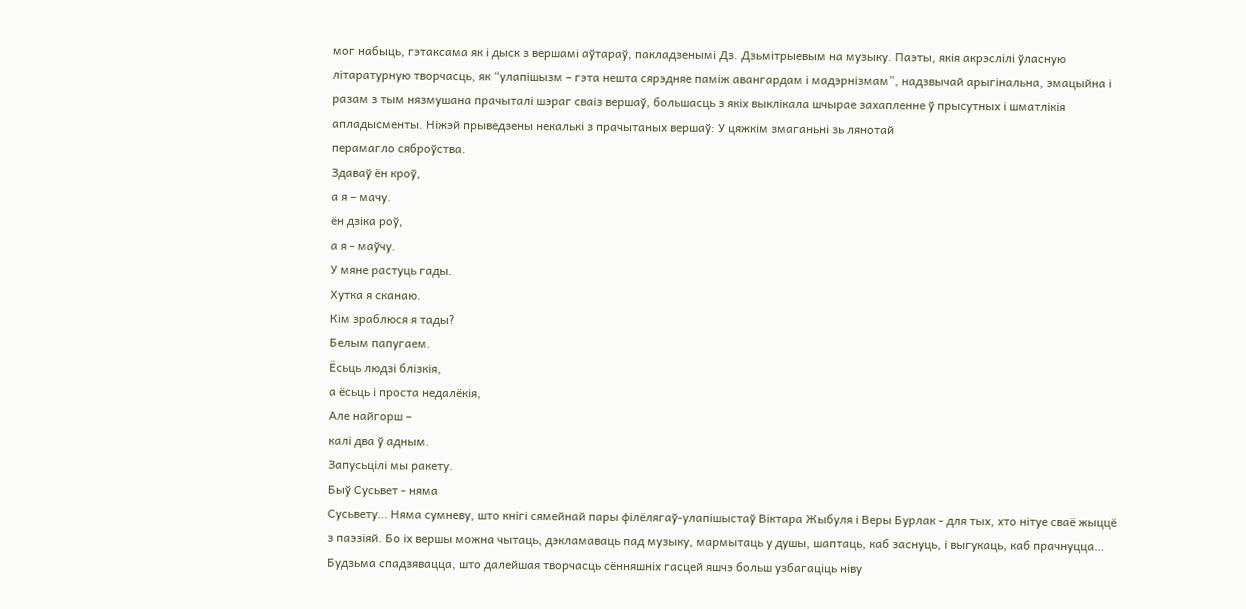мог набыць, гэтаксама як і дыск з вершамі аўтараў, пакладзенымі Дз. Дзьмітрыевым на музыку. Паэты, якія акрэслілі ўласную літаратурную творчасць, як “улапішызм – гэта нешта сярэдняе паміж авангардам і мадэрнізмам”, надзвычай арыгінальна, эмацыйна і разам з тым нязмушана прачыталі шэраг сваіз вершаў, большасць з якіх выклікала шчырае захапленне ў прысутных і шматлікія апладысменты. Ніжэй прыведзены некалькі з прачытаных вершаў: У цяжкім змаганьні зь лянотай
перамагло сяброўства.
Здаваў ён кроў,
а я – мачу.
ён дзіка роў,
а я - маўчу.
У мяне растуць гады.
Хутка я сканаю.
Кім зраблюся я тады?
Белым папугаем.
Ёсьць людзі блізкія,
а ёсьць і проста недалёкія,
Але найгорш –
калі два ў адным.
Запусьцілі мы ракету.
Быў Сусьвет - няма
Сусьвету… Няма сумневу, што кнігі сямейнай пары філёлягаў-улапішыстаў Віктара Жыбуля і Веры Бурлак - для тых, хто нітуе сваё жыццё з паэзіяй. Бо іх вершы можна чытаць, дэкламаваць пад музыку, мармытаць у душы, шаптаць, каб заснуць, і выгукаць, каб прачнуцца… Будзьма спадзявацца, што далейшая творчасць сённяшніх гасцей яшчэ больш узбагаціць ніву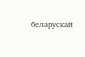беларускай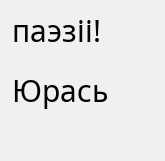паэзіі! Юрась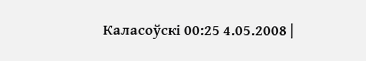Каласоўскі 00:25 4.05.2008 |